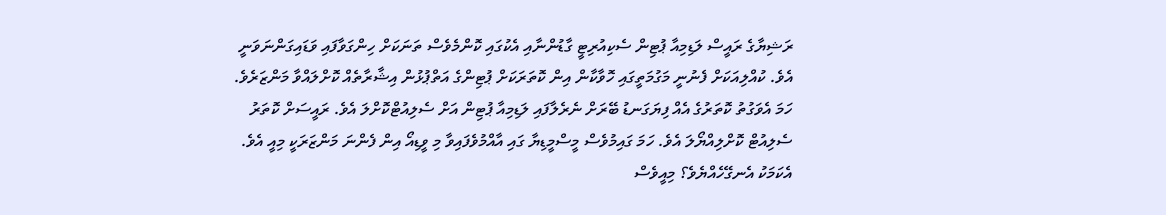ރަޝިޔާގެ ރައީސް ލަޑިމިއާ ޕުޓިން ސެކިއުރިޓީ ގާޑުންނާއި އެކުގައި ކޮންމެވެސް ތަނަކަށް ހިންގަވާފައި ވަޑައިގަންނަވަނީ އެވެ. ކުއްލިއަކަށް ފެނުނީ މަގުމަތީގައި ހޮވާކާން އިން ކޮތަރަކަށް ޕުޓިންގެ އަތްޕުޅުން އިޝާރާތެއް ކޮށްލައްވާ މަންޒަރެވެ. ހަމަ އެވަގުތު ކޮތަރުގެ އެއް ފިޔަގަނޑު ބޭރަށް ނެރެލާފައި ލަޑިމިއާ ޕުޓިން އަށް ސެލިއުޓްކޮށްލަ އެވެ. ރައީސަށް ކޮތަރު ސެލިއުޓް ކޮށްލިއްޔޯލަ އެވެ. ހަމަ ގައިމުވެސް މީސްމީޑިޔާ ގައި އާއްމުވެފައިވާ މި ވީޑިއޯ އިން ފެންނަ މަންޒަރަކީ މިއީ އެވެ.
އެކަމަކު އެނގޭހެއްޔެވެ؟ މިއީވެސް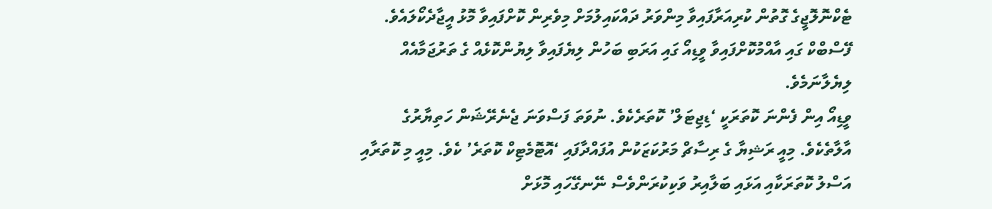ޓެކްނޮލޮޖީގެ ގޮތުން ކުރިއަރާފައިވާ މިންވަރު ދައްކައިލުމަށް މިވެރިން ކޮށްފައިވާ މޮޅު އީޖާދެކޯލައެވެ. ފޭސްބްކް ގައި އާއްމުކޮށްފައިވާ ވީޑިއޯ ގައި އަރަބި ބަހުން ލިޔެފައިވާ ލިޔުންކޮޅެއް ގެ ތަރުޖަމާއެއް ލިޔެލާނަމެވެ.
ވީޑިއޯ އިން ފެންނަ ކޮތަރަކީ ‘ޑިޖިޓަލް’ ކޮތަރެކެވެ. ނުވަތަ ފަސްވަނަ ޖެނެރޭޝަން ހަތިޔާރުގެ އާލާތެކެވެ. މިއީ ރަޝިޔާ ގެ ރިސާޗް މަރުކަޒަކުން އުފައްދާފައި ‘އޮޓޮމެޓިކް ކޮތަރެ’ ކެވެ. މިއީ މި ކޮތަރާއި އަސްލު ކޮތަރަކާއި އަޅައި ބަލާއިރު ވަކިކުރަންވެސް ނޭނގޭހައި މޮޅަށް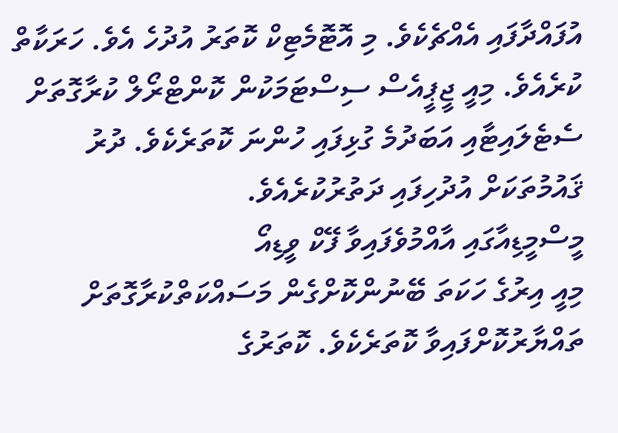އުފައްދާފައި އެއްޗެކެވެ. މި އޮޓޮމެޓިކް ކޮތަރު އުދުހެ އެވެ. ހަރަކާތް ކުރެއެވެ. މިއީ ޖީޕީއެސް ސިސްޓަމަކުން ކޮންޓްރޯލް ކުރާގޮތަށް ސެޓެލައިޓާއި އަބަދުމެ ގުޅިފައި ހުންނަ ކޮތަރެކެވެ. ދުރު ޤައުމުތަކަށް އުދުހިފައި ދަތުރުކުރެއެވެ.
މީސްމީޑިއާގައި އާއްމުވެފައިވާ ފޭކް ވީޑިއޯ
މިއީ އިރުގެ ހަކަތަ ބޭނުންކޮށްގެން މަސައްކަތްކުރާގޮތަށް ތައްޔާރުކޮށްފައިވާ ކޮތަރެކެވެ. ކޮތަރުގެ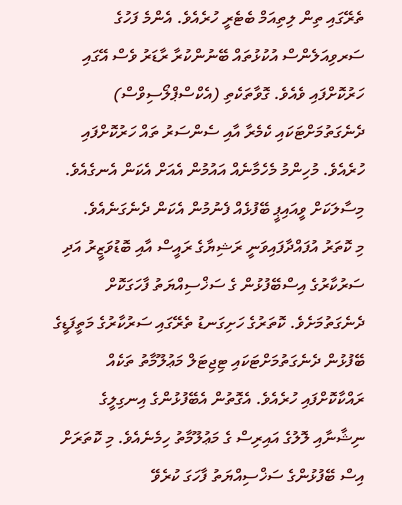ތެރޭގައި ތިން ލިތިއަމް ބެޓެރީ ހުރެއެވެ. އެންމެ ފަހުގެ ސަރވިއަލެންސް އުކުޅުތައް ބޭނުންކުރާ ރާޑަރު ވެސް އޭގައި ހަރުކޮށްފައި ވެއެވެ. ގޮވާތަކެތި (އެކްސްޕްލޯސިވްސް) ދެނެގަތުމަށްޓަކައި ކެމެރާ އާއި ސެންސަރު ތައް ހަރުކޮށްފައި ހުރެއެވެ. މުހިންމު މެހެމާނެއް އައުމުން އެއަށް އެކަން އެނގެއެވެ. މިސާލަކަށް ވީއައިޕީ ބޭފުޅެއް ފެނުމުން އެކަން ދެނެގަނެއެވެ.
މި ކޮތަރު އުފައްދާފައިވަނީ ރަޝިޔާގެ ރައީސް އާއި ބޮޑުވަޒީރު އަދި ސަރުކާރުގެ އިސްބޭފުޅުން ގެ ސަޚްސިއްޔަތު ފާހަގަކޮށް ދެނެގަތުމަށެވެ. ކޮތަރުގެ ހަށިގަނޑު ތެރޭގައި ސަރުކާރުގެ މަތީފަޑީގެ ބޭފުޅުން ދެނެގަތުމަށްޓަކައި ޓިޖިޓަލް މަޢުލޫމާތު ތަކެއް ރައްކާކޮށްފައި ހުރެއެވެ. އެގޮތުން އެބޭފުޅުންގެ އިނގިލީގެ ނިޝާނާއި ލޮލުގެ އައިރިސް ގެ މަޢުލޫމާތު ހިމެނެއެވެ. މި ކޮތަރަށް އިސް ބޭފުޅުންގެ ސަޚްސިއްޔަތު ފާހަގަ ކުރެވޭ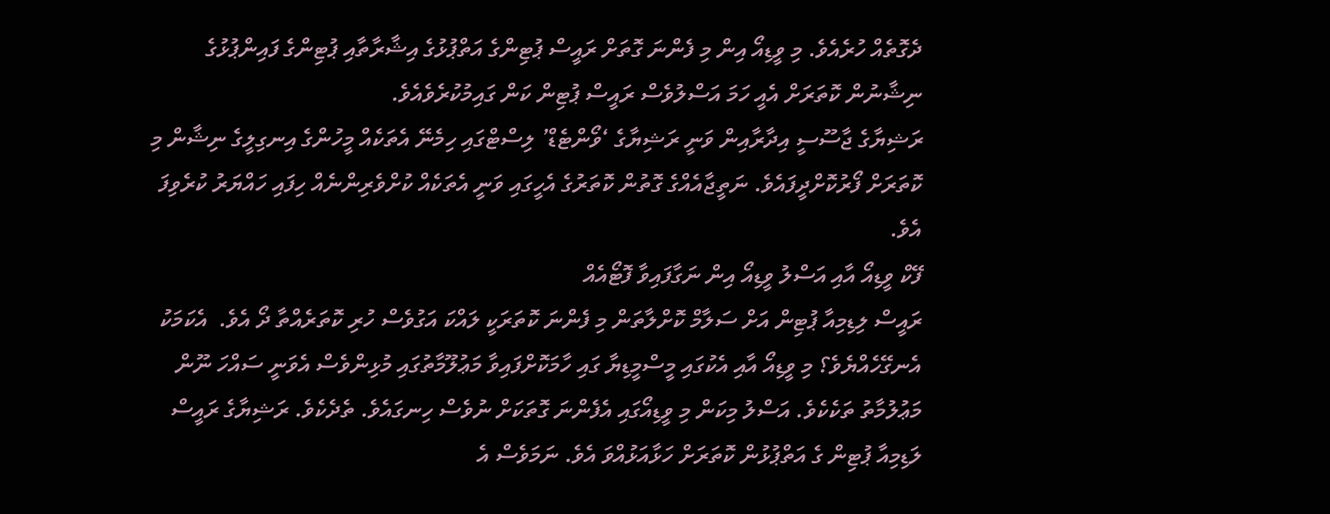ދެގޮތެއް ހުރެއެވެ. މި ވީޑިއޯ އިން މި ފެންނަ ގޮތަށް ރައީސް ޕުޓިންގެ އަތްޕުޅުގެ އިޝާރާތާއި ޕުޓިންގެ ފައިންޕުޅުގެ ނިޝާނުން ކޮތަރަށް އެއީ ހަމަ އަސްލުވެސް ރައީސް ޕުޓިން ކަން ގައިމުކުރެވެއެވެ.
ރަޝިޔާގެ ޖާސޫސީ އިދާރާއިން ވަނީ ރަޝިޔާގެ ‘ވޯންޓެޑް’ ލިސްޓްގައި ހިމެނޭ އެތަކެއް މީހުންގެ އިނގިލީގެ ނިޝާން މި ކޮތަރަށް ފޯރުކޮށްދީފައެވެ. ނަތީޖާއެއްގެ ގޮތުން ކޮތަރުގެ އެހީގައި ވަނީ އެތަކެއް ކުށްވެރިންނެއް ހިފައި ހައްޔަރު ކުރެވިފަ އެވެ.
ފޭކް ވީޑިއޯ އާއި އަސްލު ވީޑިއޯ އިން ނަގާފައިވާ ފޮޓޯއެއް
ރައީސް ލިޑިމިއާ ޕުޓިން އަށް ސަލާމް ކޮށްލާތަން މި ފެންނަ ކޮތަރަކީ ލައްކަ އަގުވެސް ހުރި ކޮތަރެއްތާ ދޯ އެވެ.  އެކަމަކު އެނގޭހެއްޔެވެ؟ މި ވީޑިއޯ އާއި އެކުގައި މީސްމީޑިޔާ ގައި ހާމަކޮށްފައިވާ މަޢުލޫމާތުގައި މުޅިންވެސް އެވަނީ ސައްހަ ނޫން މަޢުލުމާތު ތަކެކެވެ. އަސްލު މިކަން މި ވީޑިއޯގައި އެފެންނަ ގޮތަކަށް ނުވެސް ހިނގައެވެ. ތެދެކެވެ. ރަޝިޔާގެ ރައީސް ލަޑިމިއާ ޕުޓިން ގެ އަތްޕުޅުން ކޮތަރަށް ހަޅާއަޅުއްވަ އެވެ. ނަމަވެސް އެ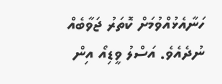ހަނާއެޅުއްވުމަށް ކޮތަރު ޖަވާބެއް ނުދެއެވެ. އަސްލު ވީޑިއޯ އިން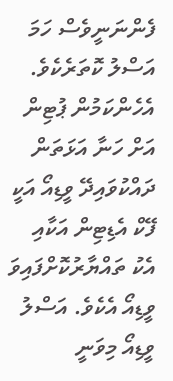ފެންނަނީވެސް ހަމަ އަސްލު ކޮތަރެކެވެ. އެހެންކަމުން ޕުޓިން އަށް ހަނާ އަޅަތަން ދައްކުވައިދޭ ވީޑިއޯ އަކީ ފޭކް އެޑިޓިން އަކާއި އެކު ތައްޔާރުކޮށްފައިވަ ވީޑިއޯ އެކެވެ. އަސްލު ވީޑިއޯ މިވަނީ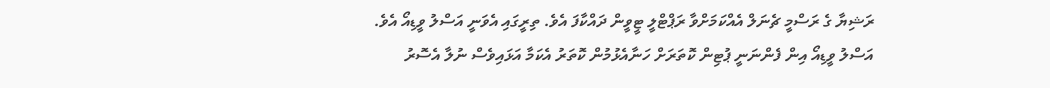ރަޝިޔާ ގެ ރަސްމީ ޗެނަލް އެއްކަމަށްވާ ރަޕްޓްލީ ޓީވީން ދައްކާފަ އެވެ. ތިރީގައި އެވަނީ އަސްލު ވީޑިއޯ އެވެ.
އަސްލު ވީޑިއޯ އިން ފެންނަނީ ޕުޓިން ކޮތަރަށް ހަނާއެޅުމުން ކޮތަރު އެކަމާ އަޅައިވެސް ނުލާ އެސޮރު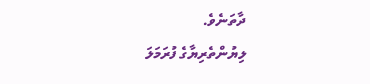ދާތަނެވެ.
ލިޔުންތެރިޔާގެ ފުރަމަލަ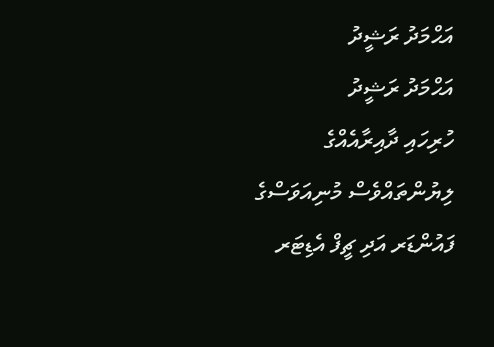އަޙްމަދު ރަޝީދު
އަޙްމަދު ރަޝީދު
ހުރިހައި ދާއިރާއެއްގެ ލިޔުންތައްވެސް މުނިއަވަސްގެ ފައުންޑަރ އަދި ޗީފް އެޑިޓަރ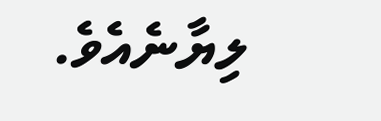ލިޔާނެއެވެ.